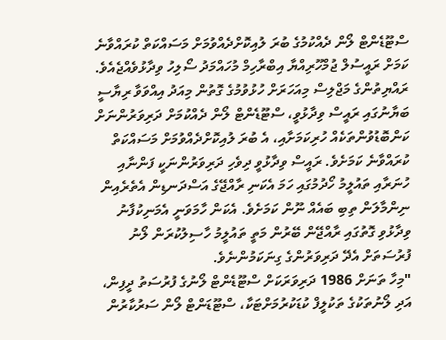ސްޓޫޑެންޓް ލޯން ދެއްކުމުގެ ބުރަ ލުއިކޮށްދެއްވުމަށް މަސައްކަތް ކުރައްވާނެ ކަމަށް ރައީސުލް ޖުމްހޫރިއްޔާ އިބްރާހިމް މުހައްމަދު ސޯލިހު ވިދާޅުވެއްޖެއެވެ.
ރައްޔިތުންގެ މަޖްލިސް މިއަހަރަށް ހުޅުވުމުގެ ގޮތުން މިއަދު އިއްވަވާ ރިޔާސީ ބަޔާނުގައި ރައީސް ވިދާޅުވީ، ސްޓޫޑެންޓް ލޯން ދެއްކުމަށް ދަރިވަރުންނަށް ކަންބޮޑުވުންތަކެއް ހުރިކަމަށާއި، އެ ބުރަ ލުއިކޮށްދެއްވުމަށް މަސައްކަތް ކުރައްވާނެ ކަމަށެވެ. ރައީސް ވިދާޅުވީ ދިވެހި ދަރިވަރުންނަކީ ފަންނާއި ހުނަރާއި ތައުލީމު ހޯދުމުގައި ހަމަ އެކަނި ރާއްޖޭގެ އަސްދަނޑިން އެތެރެއިން ނިންމާލަން ތިބި ބައެއް ނޫން ކަމަށެވެ. އެކަން ހާމަވަނީ އެމަނިކުފާނު ވިދާޅުވި ގޮތުގައި ރާއްޖޭން ބޭރުން މަތީ ތައުލީމު ހާސިލުކުރަން ލޯނު ފުރުސަތަށް އެދޭ ދަރިވަރުންގެ ގިނަކަމުންނެވެ.
"މިހާ ތަނަށް 1986 ދަރިވަރަކަށް ސްޓޫޑެންޓް ލޯނުގެ ފުރުސަތު ދީފިން، އަދި ލޯނުތަކުގެ ތަކުލީފް ކުޑަކުރުމަށްޓަކާ، ސްޓޫޑަންޓް ލޯން ސަރުކާރުން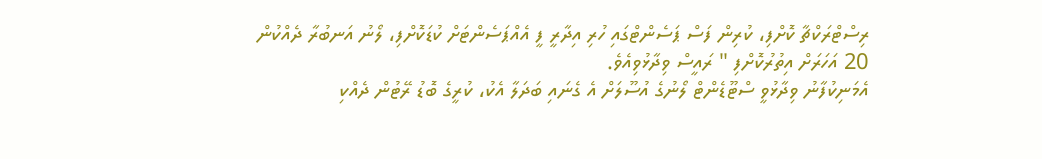ރިސްޓްރަކްޗާ ކޮށްފި، ކުރިން ފަސް ޕަސެންޓްގައި ހުރި އިދާރީ ފީ އެއްޕަސެންޓަށް ކުޑަކޮށްފި، ލޯނު އަނބުރާ ދެއްކުން 20 އަހަރަށް އިތުރުކޮށްފި " ރައީސް ވިދާޅުވިއެވެ.
އެމަނިކުފާނު ވިދާޅުވީ ސްޓޫޑެންޓް ލޯނުގެ އުސޫލަށް އެ ގެނައި ބަދަލާ އެކު، ކުރީގެ ބޮޑު ރޭޓުން ދެއްކި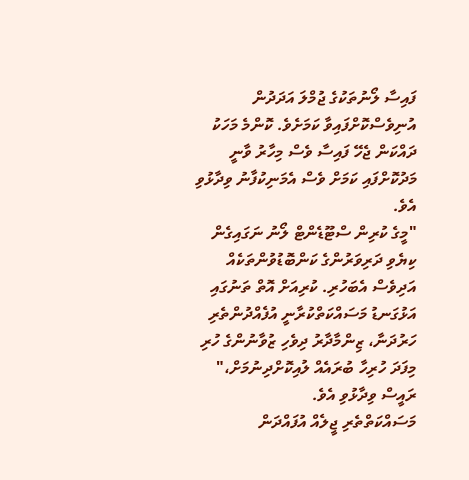ފައިސާ ލޯނުތަކުގެ ޖުމްލަ އަދަދުން އުނިވެސްކޮށްފައިވާ ކަމަށެވެ. ކޮންމެ މަހަކު ދައްކަން ޖެހޭ ފައިސާ ވެސް މިހާރު ވާނީ މަދުކޮށްފައި ކަމަށް ވެސް އެމަނިކުފާނު ވިދާޅުވި އެވެ.
"މީގެ ކުރިން ސްޓޫޑެންޓް ލޯނު ނަގައިގެން ކިޔެވި ދަރިވަރުންގެ ކަންބޮޑުވުންތަކެއް އަދިވެސް އެބަހުރި. ކުރިއަށް އޮތް ތަނުގައި އަޅުގަނޑު މަސައްކަތްކުރާނީ އުފެއްދުންތެރި ހަރުދަނާ، ޒިންމާދާރު ދިވެހި ޒުވާނުންގެ ހުރި މިފަދަ ހުރިހާ ބުރައެއް ލުއިކޮށްދިނުމަށް،" ރައީސް ވިދާޅުވި އެވެ.
މަސައްކަތްތެރި ޖީލެއް އުފައްދަން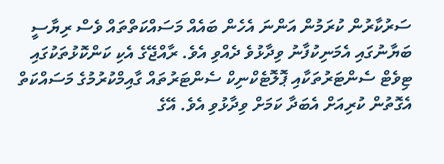ސަރުކާރުން ކުރަމުން އަންނަ އެހެން ބައެއް މަސައްކަތްތައް ވެސް ރިޔާސީ ބަޔާނުގައި އެމަނިކުފާނު ވިދާޅުވެ ދެއްވި އެވެ. ރާއްޖޭގެ އެކި ކަންކޮޅުތަކުގައި ޓިވެޓް ސެންޓަރުތަކާއި ޕޮލޮޓެކްނިކް ސެންޓަރުތައް ގާއިމްކުރުމުގެ މަސައްކަތް އެގޮތުން ކުރިއަށް އެބަދާ ކަމަށް ވިދާޅުވި އެވެ. އޭގެ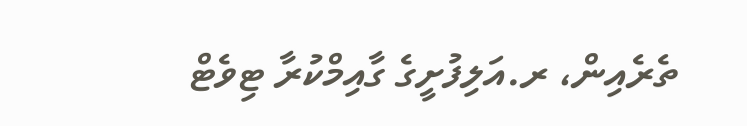ތެރެއިން، ރ.އަލިފުށީގެ ގާއިމްކުރާ ޓިވެޓް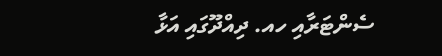ސެންޓަރާއި ހއ. ދިއްދޫގައި އަޅާ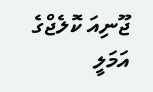ޖޫނިއަ ކޮލެޖްގެ އަމަލީ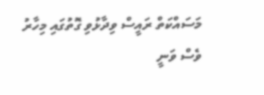މަސައްކަތް ރައީސް ވިދާޅުވި ގޮތުގައި މިހާރު ވެސް ވަނީ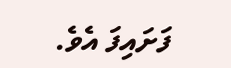ފަށައިފަ އެވެ.